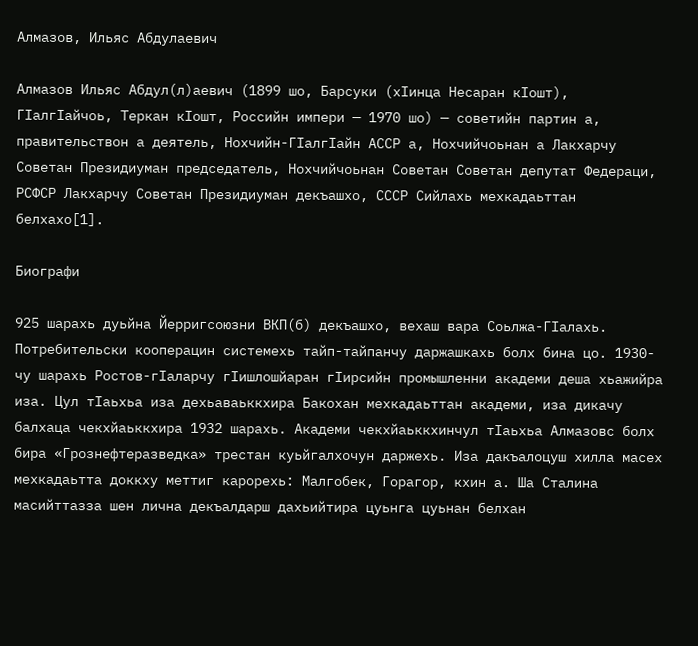Алмазов, Ильяс Абдулаевич

Алмазов Ильяс Абдул(л)аевич (1899 шо, Барсуки (хӀинца Несаран кӀошт), ГӀалгӀайчоь, Теркан кӀошт, Российн импери — 1970 шо) — советийн партин а, правительствон а деятель, Нохчийн-ГӀалгӀайн АССР а, Нохчийчоьнан а Лакхарчу Советан Президиуман председатель, Нохчийчоьнан Советан Советан депутат Федераци, РСФСР Лакхарчу Советан Президиуман декъашхо, СССР Сийлахь мехкадаьттан белхахо[1].

Биографи

925 шарахь дуьйна Йерригсоюзни ВКП(б) декъашхо, вехаш вара Соьлжа-ГӀалахь. Потребительски кооперацин системехь тайп-тайпанчу даржашкахь болх бина цо. 1930-чу шарахь Ростов-гӀаларчу гӀишлошйаран гӀирсийн промышленни академи деша хьажийра иза. Цул тӀаьхьа иза дехьаваьккхира Бакохан мехкадаьттан академи, иза дикачу балхаца чекхйаьккхира 1932 шарахь. Академи чекхйаьккхинчул тӀаьхьа Алмазовс болх бира «Грознефтеразведка» трестан куьйгалхочун даржехь. Иза дакъалоцуш хилла масех мехкадаьтта доккху меттиг карорехь: Малгобек, Горагор, кхин а. Ша Сталина масийттазза шен лична декъалдарш дахьийтира цуьнга цуьнан белхан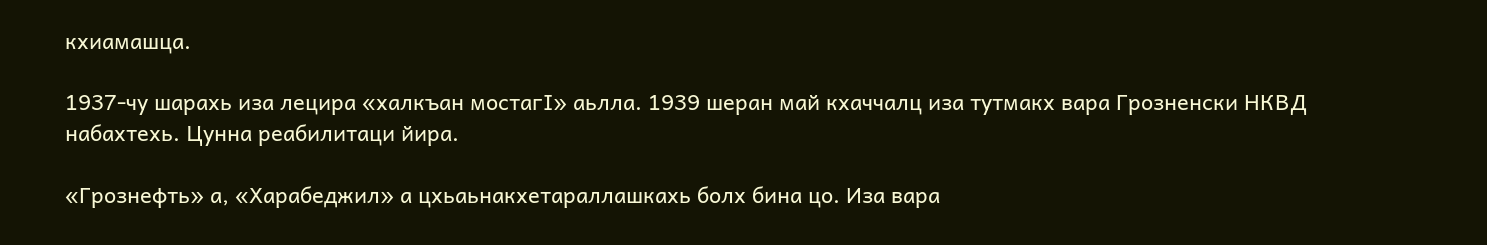кхиамашца.

1937-чу шарахь иза лецира «халкъан мостагӀ» аьлла. 1939 шеран май кхаччалц иза тутмакх вара Грозненски НКВД набахтехь. Цунна реабилитаци йира.

«Грознефть» а, «Харабеджил» а цхьаьнакхетараллашкахь болх бина цо. Иза вара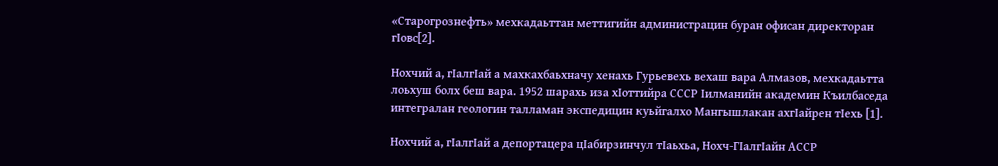«Старогрознефть» мехкадаьттан меттигийн администрацин буран офисан директоран гӀовс[2].

Нохчий а, гӀалгӀай а махкахбаьхначу хенахь Гурьевехь вехаш вара Алмазов, мехкадаьтта лоьхуш болх беш вара. 1952 шарахь иза хӀоттийра СССР Ӏилманийн академин Къилбаседа интегралан геологин талламан экспедицин куьйгалхо Мангышлакан ахгӀайрен тӀехь [1].

Нохчий а, гӀалгӀай а депортацера цӀабирзинчул тӀаьхьа, Нохч-ГӀалгӀайн АССР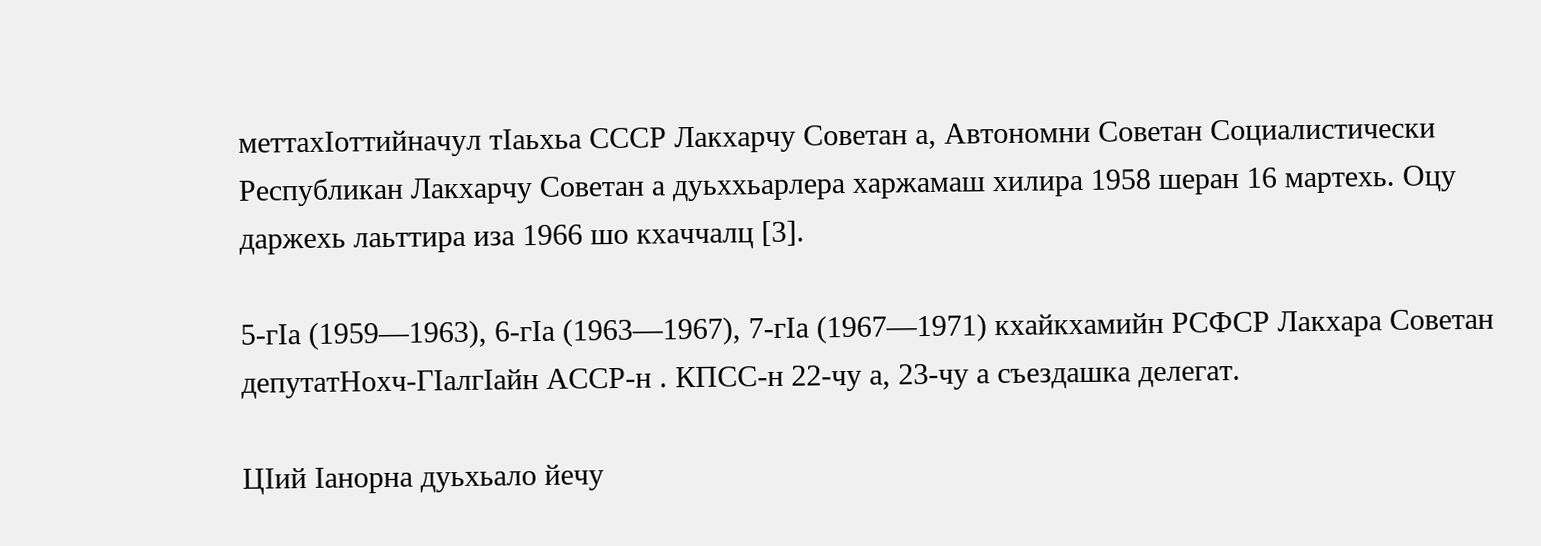меттахӀоттийначул тӀаьхьа СССР Лакхарчу Советан а, Автономни Советан Социалистически Республикан Лакхарчу Советан а дуьххьарлера харжамаш хилира 1958 шеран 16 мартехь. Оцу даржехь лаьттира иза 1966 шо кхаччалц [3].

5-гӀа (1959—1963), 6-гӀа (1963—1967), 7-гӀа (1967—1971) кхайкхамийн РСФСР Лакхара Советан депутатНохч-ГӀалгӀайн АССР-н . КПСС-н 22-чу а, 23-чу а съездашка делегат.

ЦӀий Ӏанорна дуьхьало йечу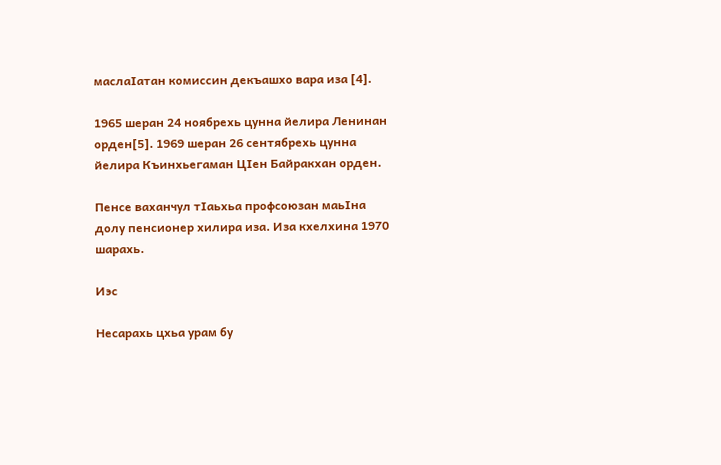маслаӀатан комиссин декъашхо вара иза [4].

1965 шеран 24 ноябрехь цунна йелира Ленинан орден[5]. 1969 шеран 26 сентябрехь цунна йелира Къинхьегаман ЦӀен Байракхан орден.

Пенсе ваханчул тӀаьхьа профсоюзан маьӀна долу пенсионер хилира иза. Иза кхелхина 1970 шарахь.

Иэс

Несарахь цхьа урам бу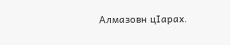Алмазовн цӀарах.